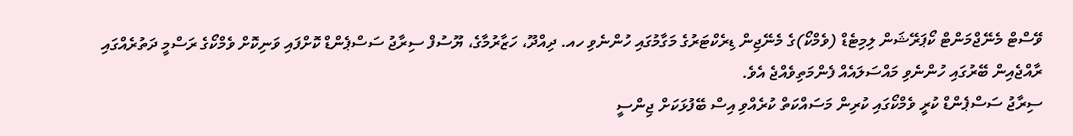ވޭސްޓް މެނޭޖްމަންޓް ކޯޕަރޭޝަން ލިމިޓެޑް (ވެމްކޯ)ގެ މެނޭޖިން ޑިރެކްޓަރުގެ މަގާމުގައި ހުންނެވި ހއ. ދިއްދޫ، ހަޒާރުމާގެ، ޔޫސުފް ސިރާޖު ސަސްޕެންޑް ކޮށްފައި ވަނިކޮށް ވެމްކޯގެ ރަސްމީ ދަތުރެއްގައި ރާއްޖެއިން ބޭރުގައި ހުންނެވި މައްސަލައެއް ފެންމަތިވެއްޖެ އެވެ.
ސިރާޖު ސަސްޕެންޑް ކުރީ ވެމްކޯގައި ކުރިން މަސައްކަތް ކުރެއްވި އިސް ބޭފުޅަކަށް ޖިންސީ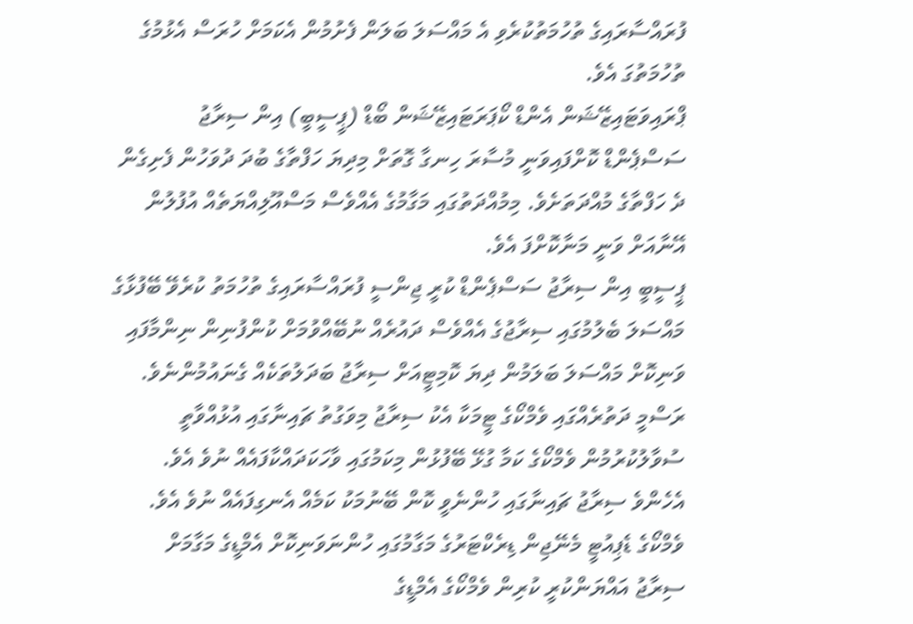ފުރައްސާރައިގެ ތުހުމަތުކުރެވި އެ މައްސަލަ ބަލަން ފެށުމުން އެކަމަށް ހުރަސް އެޅުމުގެ ތުހުމަތުގަ އެވެ.
ޕްރައިވަޓައިޒޭޝަން އެންޑް ކޯޕަރަޓައިޒޭޝަން ބޯޑް (ޕީސީބީ) އިން ސިރާޖު ސަސްޕެންޑް ކޮށްފައިވަނީ މުސާރަ ހިނގާ ގޮތަށް މިދިޔަ ހަފްތާގެ ބުދަ ދުވަހުން ފެށިގެން ދެ ހަފްތާގެ މުއްދަތަށެވެ. މިމުއްދަތުގައި މަގާމުގެ އެއްވެސް މަސްއޫލިއްޔަތެއް އުފުލުން އޭނާއަށް ވަނީ މަނާކޮށްފަ އެވެ.
ޕީސީބީ އިން ސިރާޖު ސަސްޕެންޑް ކުރީ ޖިންސީ ފުރައްސާރައިގެ ތުހުމަތު ކުރެވޭ ބޭފުޅާގެ މައްސަލަ ބެލުމުގައި ސިރާޖުގެ އެއްވެސް ދައުރެއް ނުބޭއްވުމަށް ކުންފުނިން ނިންމާފައި ވަނިކޮށް މައްސަލަ ބަލަމުން ދިޔަ ކޮމިޓީއަށް ސިރާޖު ބަދަލުތަކެއް ގެނައުމުންނެވެ.
ރަސްމީ ދަތުރެއްގައި ވެމްކޯގެ ޓީމަކާ އެކު ސިރާޖު މިވަގުތު ޗައިނާގައި އުޅުއްވާތީ ސުވާލުކުރުމުން ވެމްކޯގެ ކަމާ ގުޅޭ ބޭފުޅުން މިކަމުގައި ވާހަކަދައްކާފައެއް ނުވެ އެވެ. އެހެންވެ ސިރާޖު ޗައިނާގައި ހުންނެވީ ކޮން ބޭނުމަކު ކަމެއް އެނގިފައެއް ނުވެ އެވެ.
ވެމްކޯގެ ޑެޕިއުޓީ މެނޭޖިން ޑިރެކްޓަރުގެ މަގާމުގައި ހުންނަވަނިކޮށް އެމްޑީގެ މަގާމަށް ސިރާޖު އައްޔަންކުރީ ކުރިން ވެމްކޯގެ އެމްޑީގެ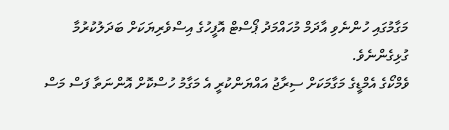މަގާމުގައި ހުންނެވި އާދަމް މުހައްމަދު ޕޯސްޓް އޮފީހުގެ އިސްވެރިޔަކަށް ބަދަލުކުރުމާ ގުޅިގެންނެވެ.
ވެމްކޯގެ އެމްޑީގެ މަގާމަކަށް ސިރާޖު އައްޔަންކުރީ އެ މަގާމު ހުސްކޮށް އޮންނަތާ ފަސް މަސް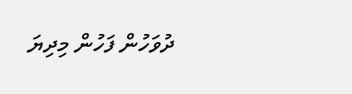ދުވަހުން ފަހުން މިދިޔަ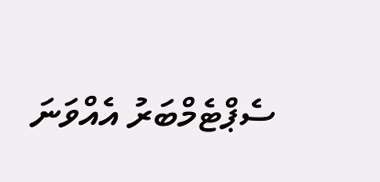ސެޕްޓެމްބަރު އެއްވަނަ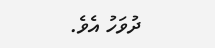ދުވަހު އެވެ.